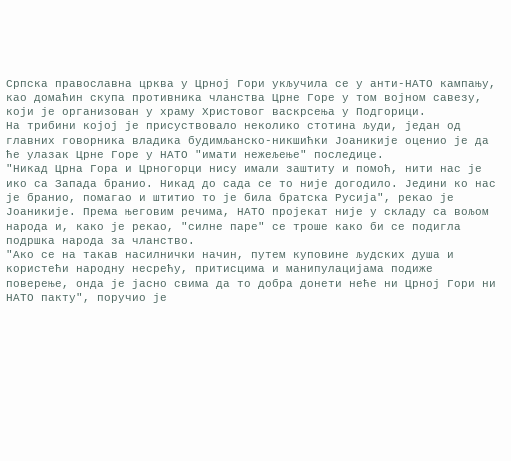Српска православна црква у Црној Гори укључила се у анти-НАТО кампању, као домаћин скупа противника чланства Црне Горе у том војном савезу, који је организован у храму Христовог васкрсења у Подгорици.
На трибини којој је присуствовало неколико стотина људи, један од главних говорника владика будимљанско-никшићки Јоаникије оценио је да ће улазак Црне Горе у НАТО "имати нежељење" последице.
"Никад Црна Гора и Црногорци нису имали заштиту и помоћ, нити нас је ико са Запада бранио. Никад до сада се то није догодило. Једини ко нас је бранио, помагао и штитио то је била братска Русија", рекао је Јоаникије. Према његовим речима, НАТО пројекат није у складу са вољом народа и, како је рекао, "силне паре" се троше како би се подигла подршка народа за чланство.
"Ако се на такав насилнички начин, путем куповине људских душа и користећи народну несрећу, притисцима и манипулацијама подиже поверење, онда је јасно свима да то добра донети неће ни Црној Гори ни НАТО пакту", поручио је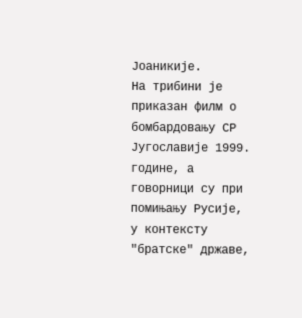Јоаникије.
На трибини је приказан филм о бомбардовању СР Југославије 1999. године, а говорници су при помињању Русије, у контексту "братске" државе,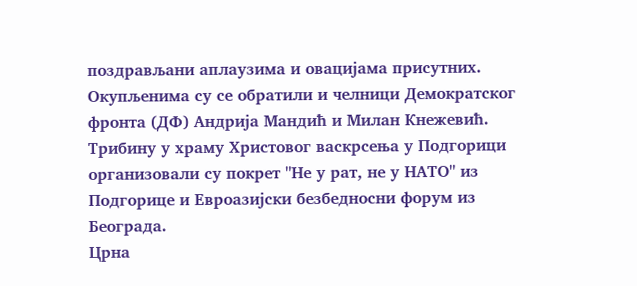поздрављани аплаузима и овацијама присутних.
Окупљенима су се обратили и челници Демократског фронта (ДФ) Андрија Мандић и Милан Кнежевић.
Трибину у храму Христовог васкрсења у Подгорици организовали су покрет "Не у рат, не у НАТО" из Подгорице и Евроазијски безбедносни форум из Београда.
Црна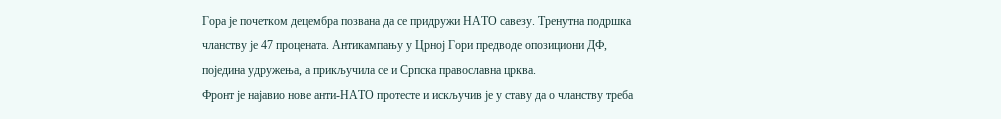Гора је почетком децембра позвана да се придружи НАТО савезу. Тренутна подршка чланству је 47 процената. Антикампању у Црној Гори предводе опозициони ДФ, поједина удружења, а прикључила се и Српска православна црква.
Фронт је најавио нове анти-НАТО протесте и искључив је у ставу да о чланству треба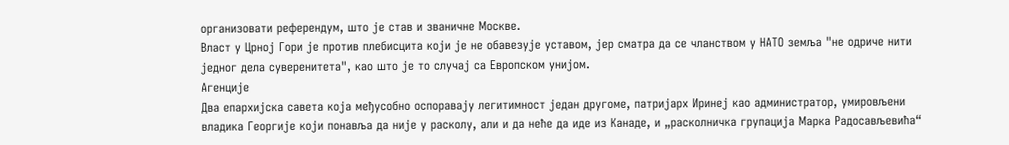организовати референдум, што је став и званичне Москве.
Власт у Црној Гори је против плебисцита који је не обавезује уставом, јер сматра да се чланством у НАТО земља "не одриче нити једног дела суверенитета", као што је то случај са Европском унијом.
Агенције
Два епархијска савета која међусобно оспоравају легитимност један другоме, патријарх Иринеј као администратор, умировљени владика Георгије који понавља да није у расколу, али и да неће да иде из Канаде, и „расколничка групација Марка Радосављевића“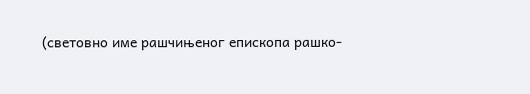(световно име рашчињеног епископа рашко-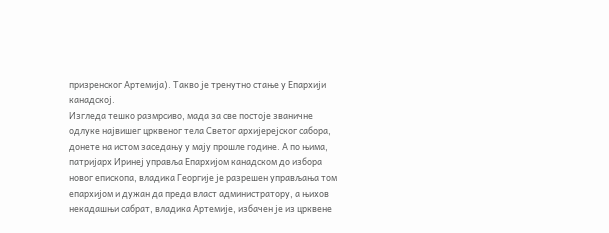призренског Артемија). Такво је тренутно стање у Епархији канадској.
Изгледа тешко размрсиво, мада за све постоје званичне одлуке највишег црквеног тела Светог архијерејског сабора, донете на истом заседању у мају прошле године. А по њима, патријарх Иринеј управља Епархијом канадском до избора новог епископа, владика Георгије је разрешен управљања том епархијом и дужан да преда власт администратору, а њихов некадашњи сабрат, владика Артемије, избачен је из црквене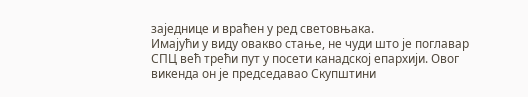заједнице и враћен у ред световњака.
Имајући у виду овакво стање, не чуди што је поглавар СПЦ већ трећи пут у посети канадској епархији. Овог викенда он је председавао Скупштини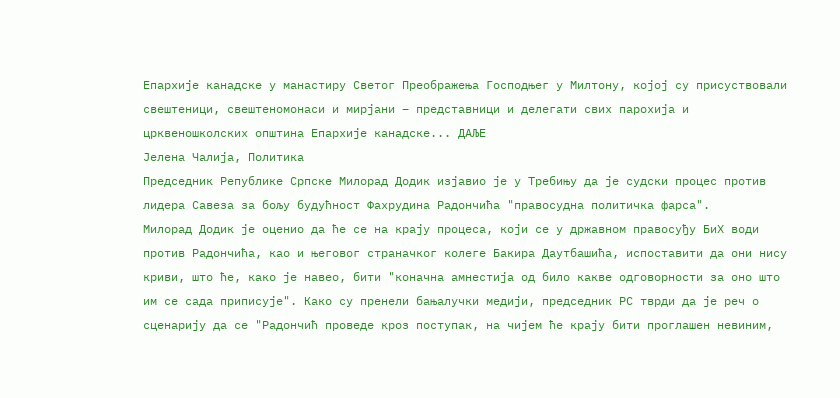Епархије канадске у манастиру Светог Преображења Господњег у Милтону, којој су присуствовали свештеници, свештеномонаси и мирјани – представници и делегати свих парохија и црквеношколских општина Епархије канадске... ДАЉЕ
Јелена Чалија, Политика
Председник Републике Српске Милорад Додик изјавио је у Требињу да је судски процес против лидера Савеза за бољу будућност Фахрудина Радончића "правосудна политичка фарса".
Милорад Додик је оценио да ће се на крају процеса, који се у државном правосуђу БиХ води против Радончића, као и његовог страначког колеге Бакира Даутбашића, испоставити да они нису криви, што ће, како је навео, бити "коначна амнестија од било какве одговорности за оно што им се сада приписује". Како су пренели бањалучки медији, председник РС тврди да је реч о сценарију да се "Радончић проведе кроз поступак, на чијем ће крају бити проглашен невиним,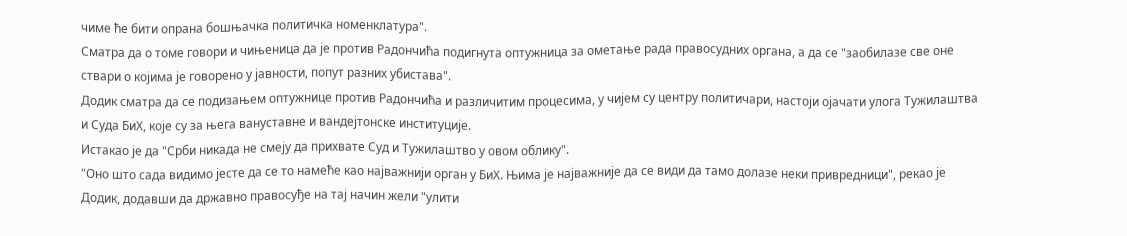чиме ће бити опрана бошњачка политичка номенклатура".
Сматра да о томе говори и чињеница да је против Радончића подигнута оптужница за ометање рада правосудних органа, а да се "заобилазе све оне ствари о којима је говорено у јавности, попут разних убистава".
Додик сматра да се подизањем оптужнице против Радончића и различитим процесима, у чијем су центру политичари, настоји ојачати улога Тужилаштва и Суда БиХ, које су за њега вануставне и вандејтонске институције.
Истакао је да "Срби никада не смеју да прихвате Суд и Тужилаштво у овом облику".
"Оно што сада видимо јесте да се то намеће као најважнији орган у БиХ. Њима је најважније да се види да тамо долазе неки привредници", рекао је Додик, додавши да државно правосуђе на тај начин жели "улити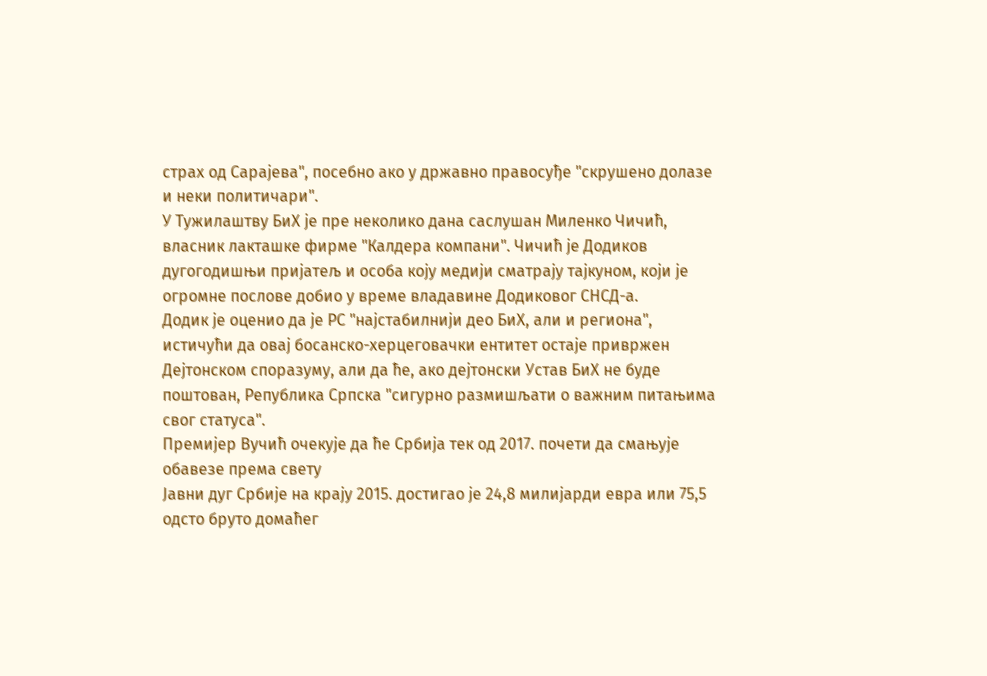страх од Сарајева", посебно ако у државно правосуђе "скрушено долазе и неки политичари".
У Тужилаштву БиХ је пре неколико дана саслушан Миленко Чичић, власник лакташке фирме "Калдера компани". Чичић је Додиков дугогодишњи пријатељ и особа коју медији сматрају тајкуном, који је огромне послове добио у време владавине Додиковог СНСД-а.
Додик је оценио да је РС "најстабилнији део БиХ, али и региона", истичући да овај босанско-херцеговачки ентитет остаје привржен Дејтонском споразуму, али да ће, ако дејтонски Устав БиХ не буде поштован, Република Српска "сигурно размишљати о важним питањима свог статуса".
Премијер Вучић очекује да ће Србија тек од 2017. почети да смањује обавезе према свету
Јавни дуг Србије на крају 2015. достигао је 24,8 милијарди евра или 75,5 одсто бруто домаћег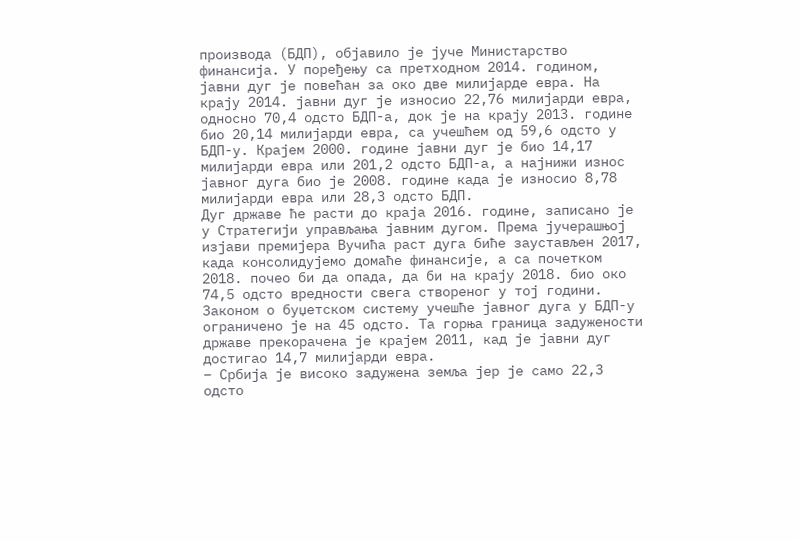производа (БДП), објавило је јуче Министарство финансија. У поређењу са претходном 2014. годином, јавни дуг је повећан за око две милијарде евра. На крају 2014. јавни дуг је износио 22,76 милијарди евра, односно 70,4 одсто БДП-а, док је на крају 2013. године био 20,14 милијарди евра, са учешћем од 59,6 одсто у БДП-у. Крајем 2000. године јавни дуг је био 14,17 милијарди евра или 201,2 одсто БДП-а, а најнижи износ јавног дуга био је 2008. године када је износио 8,78 милијарди евра или 28,3 одсто БДП.
Дуг државе ће расти до краја 2016. године, записано је у Стратегији управљања јавним дугом. Према јучерашњој изјави премијера Вучића раст дуга биће заустављен 2017, када консолидујемо домаће финансије, а са почетком 2018. почео би да опада, да би на крају 2018. био око 74,5 одсто вредности свега створеног у тој години.
Законом о буџетском систему учешће јавног дуга у БДП-у ограничено је на 45 одсто. Та горња граница задужености државе прекорачена је крајем 2011, кад је јавни дуг достигао 14,7 милијарди евра.
– Србија је високо задужена земља јер је само 22,3 одсто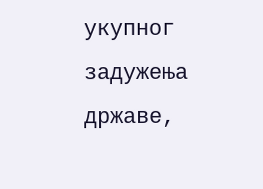укупног задужења државе,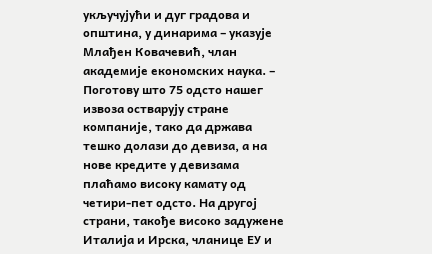укључујући и дуг градова и општина, у динарима – указује Млађен Ковачевић, члан академије економских наука. – Поготову што 75 одсто нашег извоза остварују стране компаније, тако да држава тешко долази до девиза, а на нове кредите у девизама плаћамо високу камату од четири-пет одсто. На другој страни, такође високо задужене Италија и Ирска, чланице ЕУ и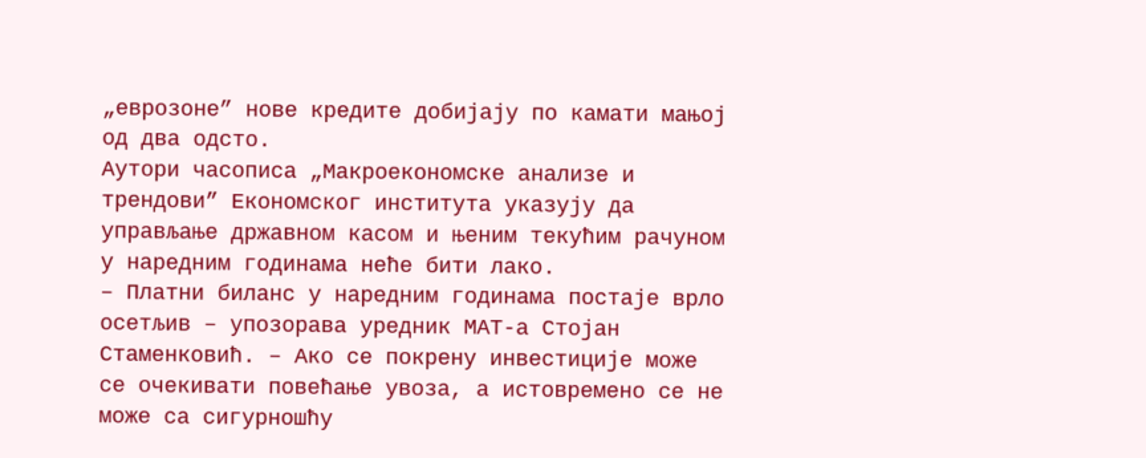„еврозоне” нове кредите добијају по камати мањој од два одсто.
Аутори часописа „Макроекономске анализе и трендови” Економског института указују да управљање државном касом и њеним текућим рачуном у наредним годинама неће бити лако.
– Платни биланс у наредним годинама постаје врло осетљив – упозорава уредник МАТ-а Стојан Стаменковић. – Ако се покрену инвестиције може се очекивати повећање увоза, а истовремено се не може са сигурношћу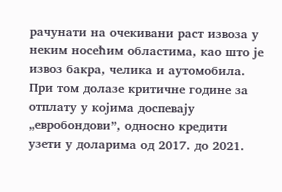рачунати на очекивани раст извоза у неким носећим областима, као што је извоз бакра, челика и аутомобила. При том долазе критичне године за отплату у којима доспевају „евробондови”, односно кредити узети у доларима од 2017. до 2021.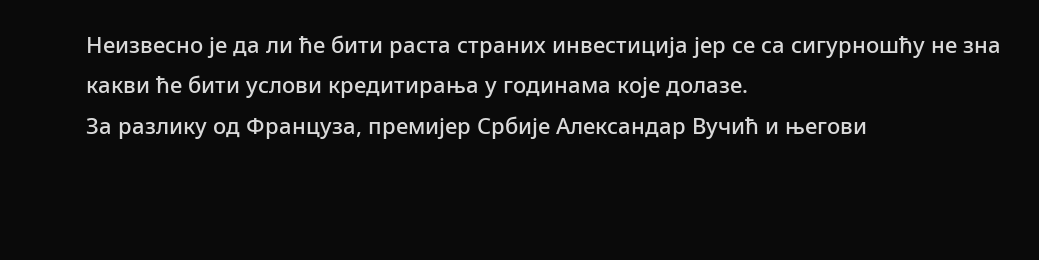Неизвесно је да ли ће бити раста страних инвестиција јер се са сигурношћу не зна какви ће бити услови кредитирања у годинама које долазе.
За разлику од Француза, премијер Србије Александар Вучић и његови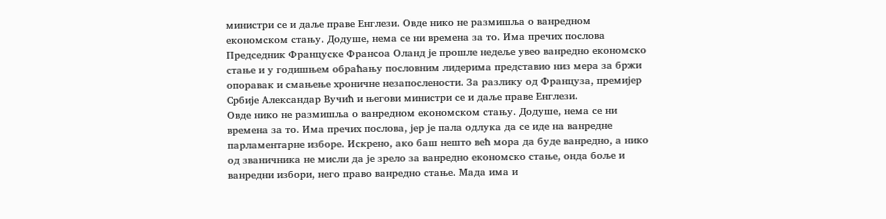министри се и даље праве Енглези. Овде нико не размишља о ванредном економском стању. Додуше, нема се ни времена за то. Има пречих послова
Председник Француске Франсоа Оланд је прошле недеље увео ванредно економско стање и у годишњем обраћању пословним лидерима представио низ мера за бржи опоравак и смањење хроничне незапослености. За разлику од Француза, премијер Србије Александар Вучић и његови министри се и даље праве Енглези.
Овде нико не размишља о ванредном економском стању. Додуше, нема се ни времена за то. Има пречих послова, јер је пала одлука да се иде на ванредне парламентарне изборе. Искрено, ако баш нешто већ мора да буде ванредно, а нико од званичника не мисли да је зрело за ванредно економско стање, онда боље и ванредни избори, него право ванредно стање. Мада има и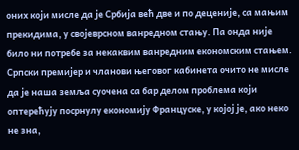оних који мисле да је Србија већ две и по деценије, са мањим прекидима, у својеврсном ванредном стању. Па онда није било ни потребе за некаквим ванредним економским стањем.
Српски премијер и чланови његовог кабинета очито не мисле да је наша земља суочена са бар делом проблема који оптерећују посрнулу економију Француске, у којој је, ако неко не зна,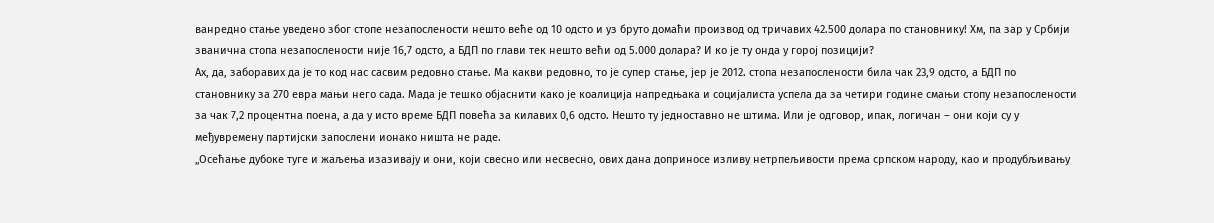ванредно стање уведено због стопе незапослености нешто веће од 10 одсто и уз бруто домаћи производ од тричавих 42.500 долара по становнику! Хм, па зар у Србији званична стопа незапослености није 16,7 одсто, а БДП по глави тек нешто већи од 5.000 долара? И ко је ту онда у горој позицији?
Ах, да, заборавих да је то код нас сасвим редовно стање. Ма какви редовно, то је супер стање, јер је 2012. стопа незапослености била чак 23,9 одсто, а БДП по становнику за 270 евра мањи него сада. Мада је тешко објаснити како је коалиција напредњака и социјалиста успела да за четири године смањи стопу незапослености за чак 7,2 процентна поена, а да у исто време БДП повећа за килавих 0,6 одсто. Нешто ту једноставно не штима. Или је одговор, ипак, логичан – они који су у међувремену партијски запослени ионако ништа не раде.
„Осећање дубоке туге и жаљења изазивају и они, који свесно или несвесно, ових дана доприносе изливу нетрпељивости према српском народу, као и продубљивању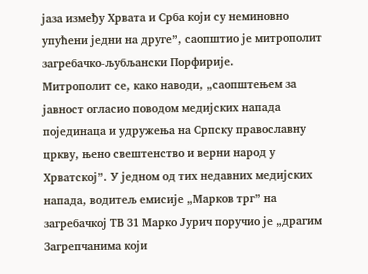јаза између Хрвата и Срба који су неминовно упућени једни на друге”, саопштио је митрополит загребачко-љубљански Порфирије.
Митрополит се, како наводи, „саопштењем за јавност огласио поводом медијских напада појединаца и удружења на Српску православну цркву, њено свештенство и верни народ у Хрватској”. У једном од тих недавних медијских напада, водитељ емисије „Марков трг” на загребачкој ТВ З1 Марко Јурич поручио је „драгим Загрепчанима који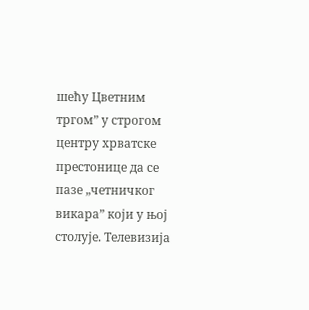шећу Цветним тргом” у строгом центру хрватске престонице да се пазе „четничког викара” који у њој столује. Телевизија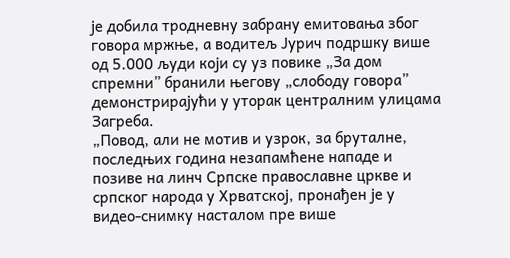је добила тродневну забрану емитовања због говора мржње, а водитељ Јурич подршку више од 5.000 људи који су уз повике „За дом спремни” бранили његову „слободу говора” демонстрирајући у уторак централним улицама Загреба.
„Повод, али не мотив и узрок, за бруталне, последњих година незапамћене нападе и позиве на линч Српске православне цркве и српског народа у Хрватској, пронађен је у видео-снимку насталом пре више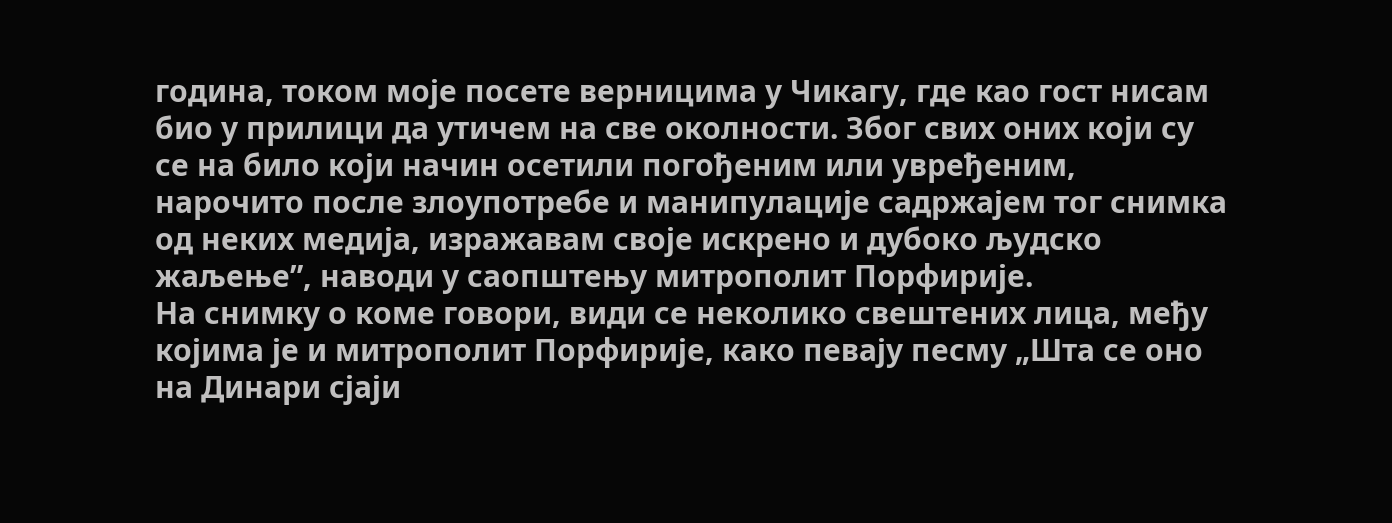година, током моје посете верницима у Чикагу, где као гост нисам био у прилици да утичем на све околности. Због свих оних који су се на било који начин осетили погођеним или увређеним, нарочито после злоупотребе и манипулације садржајем тог снимка од неких медија, изражавам своје искрено и дубоко људско жаљење”, наводи у саопштењу митрополит Порфирије.
На снимку о коме говори, види се неколико свештених лица, међу којима је и митрополит Порфирије, како певају песму „Шта се оно на Динари сјаји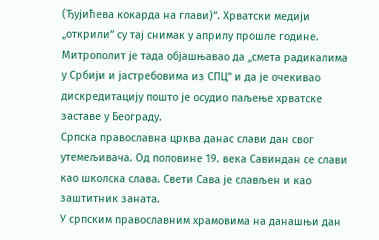(Ђујићева кокарда на глави)”. Хрватски медији „открили” су тај снимак у априлу прошле године. Митрополит је тада објашњавао да „смета радикалима у Србији и јастребовима из СПЦ” и да је очекивао дискредитацију пошто је осудио паљење хрватске заставе у Београду.
Српска православна црква данас слави дан свог утемељивача. Од половине 19. века Савиндан се слави као школска слава. Свети Сава је слављен и као заштитник заната.
У српским православним храмовима на данашњи дан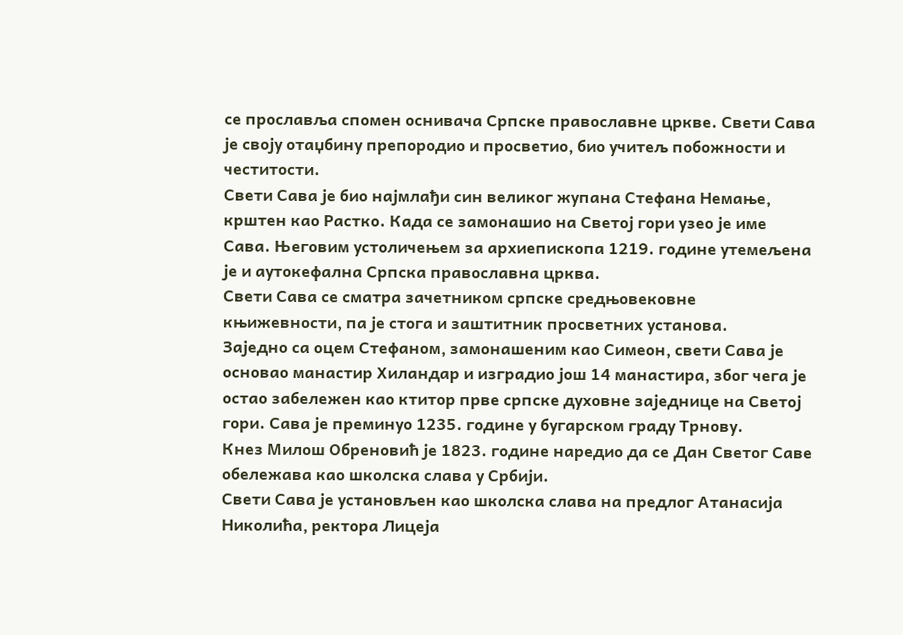се прославља спомен оснивача Српске православне цркве. Свети Сава је своју отаџбину препородио и просветио, био учитељ побожности и честитости.
Свети Сава је био најмлађи син великог жупана Стефана Немање, крштен као Растко. Када се замонашио на Светој гори узео је име Сава. Његовим устоличењем за архиепископа 1219. године утемељена је и аутокефална Српска православна црква.
Свети Сава се сматра зачетником српске средњовековне књижевности, па је стога и заштитник просветних установа.
Заједно са оцем Стефаном, замонашеним као Симеон, свети Сава је основао манастир Хиландар и изградио још 14 манастира, због чега је остао забележен као ктитор прве српске духовне заједнице на Светој гори. Сава је преминуо 1235. године у бугарском граду Трнову.
Кнез Милош Обреновић је 1823. године наредио да се Дан Светог Саве обележава као школска слава у Србији.
Свети Сава је установљен као школска слава на предлог Атанасија Николића, ректора Лицеја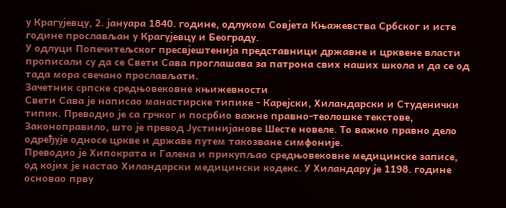у Крагујевцу, 2. јануара 1840. године, одлуком Совјета Књажевства Србског и исте године прослављан у Крагујевцу и Београду.
У одлуци Попечитељског пресвјештенија представници државне и црквене власти прописали су да се Свети Сава проглашава за патрона свих наших школа и да се од тада мора свечано прослављати.
Зачетник српске средњовековне књижевности
Свети Сава је написао манастирске типике - Карејски, Хиландарски и Студенички типик. Преводио је са грчког и посрбио важне правно-теолошке текстове, Законоправило, што је превод Јустинијанове Шесте новеле. То важно правно дело одређује односе цркве и државе путем такозване симфоније.
Преводио је Хипократа и Галена и прикупљао средњовековне медицинске записе, од којих је настао Хиландарски медицински кодекс. У Хиландару је 1198. године основао прву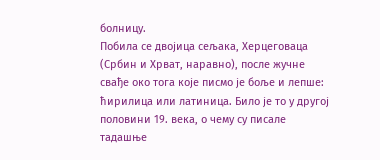болницу.
Побила се двојица сељака, Херцеговаца (Србин и Хрват, наравно), после жучне свађе око тога које писмо је боље и лепше: ћирилица или латиница. Било је то у другој половини 19. века, о чему су писале тадашње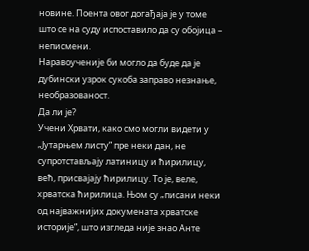новине. Поента овог догађаја је у томе што се на суду испоставило да су обојица – неписмени.
Наравоученије би могло да буде да је дубински узрок сукоба заправо незнање, необразованост.
Да ли је?
Учени Хрвати, како смо могли видети у „Јутарњем листу” пре неки дан, не супротстављају латиницу и ћирилицу, већ, присвајају ћирилицу. То је, веле, хрватска ћирилица. Њом су „писани неки од најважнијих докумената хрватске историје”, што изгледа није знао Анте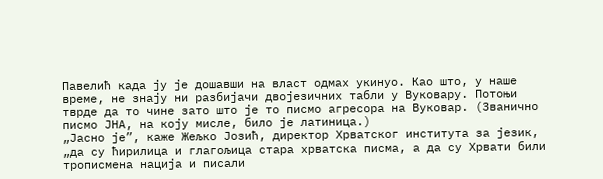Павелић када ју је дошавши на власт одмах укинуо. Као што, у наше време, не знају ни разбијачи двојезичних табли у Вуковару. Потоњи тврде да то чине зато што је то писмо агресора на Вуковар. (Званично писмо ЈНА, на коју мисле, било је латиница.)
„Јасно је”, каже Жељко Јозић, директор Хрватског института за језик, „да су ћирилица и глагољица стара хрватска писма, а да су Хрвати били трописмена нација и писали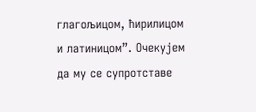глагољицом, ћирилицом и латиницом”. Очекујем да му се супротставе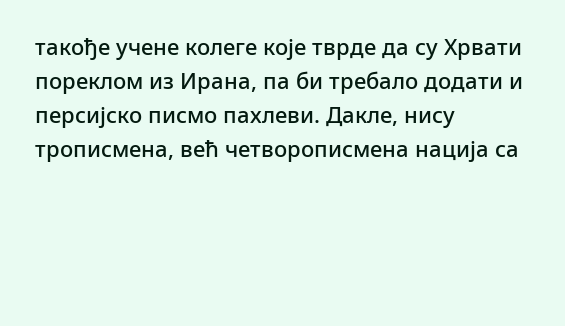такође учене колеге које тврде да су Хрвати пореклом из Ирана, па би требало додати и персијско писмо пахлеви. Дакле, нису трописмена, већ четворописмена нација са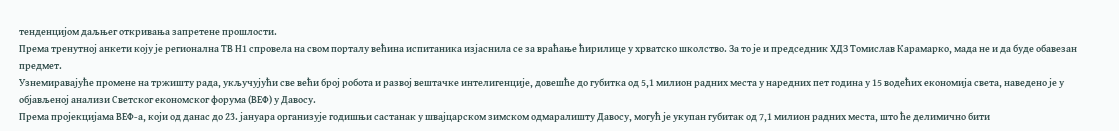тенденцијом даљњег откривања запретене прошлости.
Према тренутној анкети коју је регионална ТВ Н1 спровела на свом порталу већина испитаника изјаснила се за враћање ћирилице у хрватско школство. За то је и председник ХДЗ Томислав Карамарко, мада не и да буде обавезан предмет.
Узнемиравајуће промене на тржишту рада, укључујући све већи број робота и развој вештачке интелигенције, довешће до губитка од 5,1 милион радних места у наредних пет година у 15 водећих економија света, наведено је у објављеној анализи Светског економског форума (ВЕФ) у Давосу.
Према пројекцијама ВЕФ-а, који од данас до 23. јануара организује годишњи састанак у швајцарском зимском одмаралишту Давосу, могућ је укупан губитак од 7,1 милион радних места, што ће делимично бити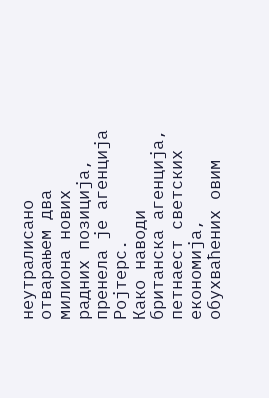неутралисано отварањем два милиона нових радних позиција, пренела је агенција Ројтерс.
Како наводи британска агенција, петнаест светских економија, обухваћених овим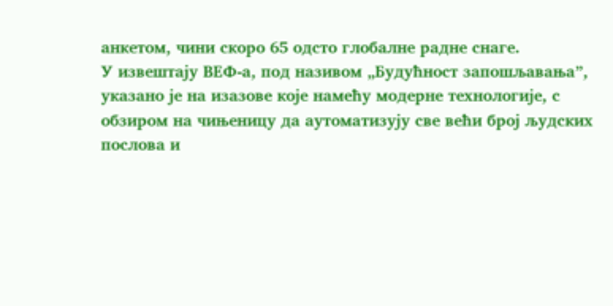анкетом, чини скоро 65 одсто глобалне радне снаге.
У извештају ВЕФ-а, под називом „Будућност запошљавања”, указано је на изазове које намећу модерне технологије, с обзиром на чињеницу да аутоматизују све већи број људских послова и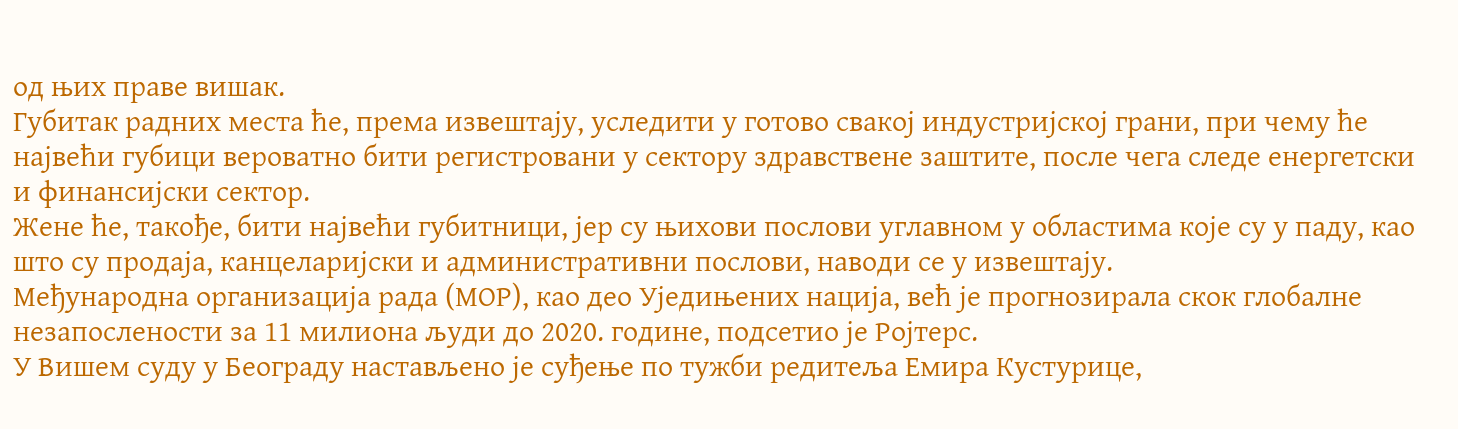од њих праве вишак.
Губитак радних места ће, према извештају, уследити у готово свакој индустријској грани, при чему ће највећи губици вероватно бити регистровани у сектору здравствене заштите, после чега следе енергетски и финансијски сектор.
Жене ће, такође, бити највећи губитници, јер су њихови послови углавном у областима које су у паду, као што су продаја, канцеларијски и административни послови, наводи се у извештају.
Међународна организација рада (МОР), као део Уједињених нација, већ је прогнозирала скок глобалне незапослености за 11 милиона људи до 2020. године, подсетио је Ројтерс.
У Вишем суду у Београду настављено је суђење по тужби редитеља Емира Кустурице,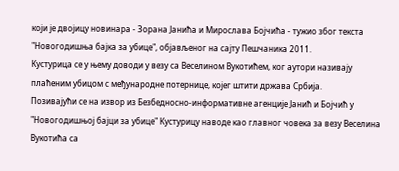који је двојицу новинара - Зорана Јанића и Мирослава Бојчића - тужио због текста "Новогодишња бајка за убице", објављеног на сајту Пешчаника 2011.
Кустурица се у њему доводи у везу са Веселином Вукотићем, ког аутори називају плаћеним убицом с међународне потернице, којег штити држава Србија.
Позивајући се на извор из Безбедносно-информативне агенције Јанић и Бојчић у "Новогодишњој бајци за убице" Кустурицу наводе као главног човека за везу Веселина Вукотића са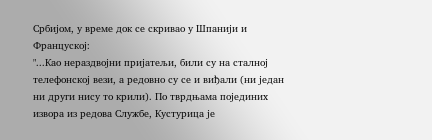Србијом, у време док се скривао у Шпанији и Француској:
"...Као нераздвојни пријатељи, били су на сталној телефонској вези, а редовно су се и виђали (ни један ни други нису то крили). По тврдњама појединих извора из редова Службе, Кустурица је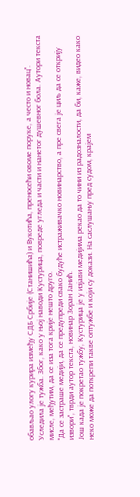обављао улогу курира између СДБ Србије (Станишића) и Вукотића, преносећи овоме поруке, а често и новац".
Уследила је тужба. Због, како у њој наводи Кустурица, повреде угледа и части и нанетог душевног бола. Аутори текста мисле, међутим, да се иза тога крије нешто друго.
"Да се застраше медији, да се предупреди свако будуће истраживачко новинарство, а пре свега је циљ да се открију извори", тврди аутор текста, новинар Зоран Јанић.
Још када је покретао тужбу, Кустурица је у изјави медијима рекао да то чини из радозналости, да би, каже, видео како неко може да поткрепи такве оптужбе и који су докази. На саслушању пред судом, крајем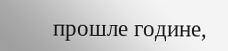прошле године,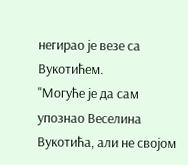негирао је везе са Вукотићем.
"Могуће је да сам упознао Веселина Вукотића, али не својом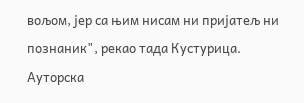вољом, јер са њим нисам ни пријатељ ни познаник", рекао тада Кустурица.
Ауторска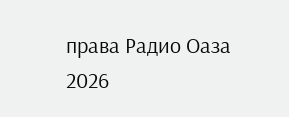права Радио Оаза 2026